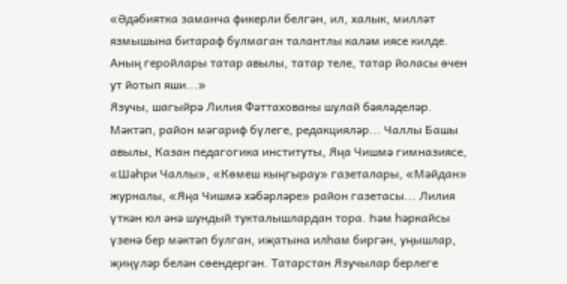«Әдәбиятка заманча фикерли белгән, ил, халык, милләт язмышына битараф булмаган талантлы каләм иясе килде. Аның геройлары татар авылы, татар теле, татар йоласы өчен ут йотып яши...»
Язучы, шагыйрә Лилия Фәттахованы шулай бәяләделәр. Мәктәп, район мәгариф бүлеге, редакцияләр... Чаллы Башы авылы, Казан педагогика институты, Яңа Чишмә гимназиясе, «Шәһри Чаллы», «Көмеш кыңгырау» газеталары, «Мәйдан» журналы, «Яңа Чишмә хәбәрләре» район газетасы... Лилия үткән юл әнә шундый тукталышлардан тора. Һәм һәркайсы үзенә бер мәктәп булган, иҗатына илһам биргән, уңышлар, җиңүләр белән сөендергән. Татарстан Язучылар берлеге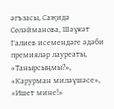әгъзасы, Саҗидә Сөләйманова, Шәүкәт Галиев исемендәге әдәби премияләр лауреаты, «Танырсыңмы?», «Карурман миләүшәсе», «Ишет мине!»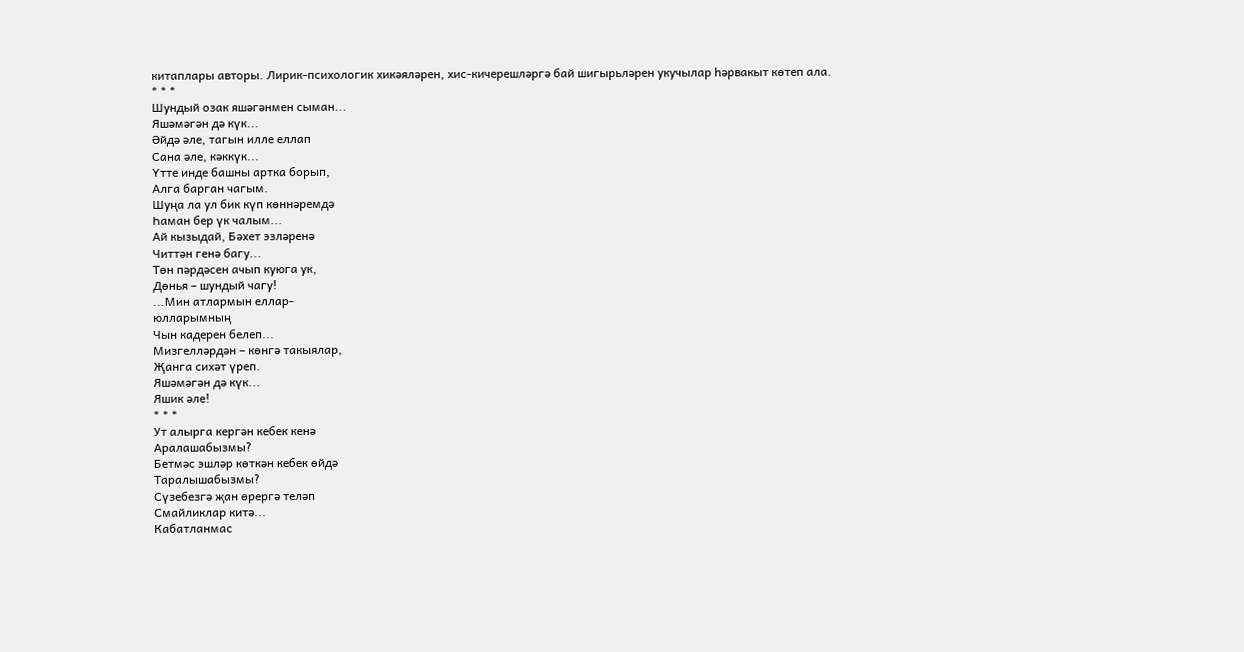китаплары авторы. Лирик-психологик хикәяләрен, хис-кичерешләргә бай шигырьләрен укучылар һәрвакыт көтеп ала.
* * *
Шундый озак яшәгәнмен сыман...
Яшәмәгән дә күк...
Әйдә әле, тагын илле еллап
Сана әле, кәккүк...
Үтте инде башны артка борып,
Алга барган чагым.
Шуңа ла ул бик күп көннәремдә
Һаман бер үк чалым...
Ай кызыдай, Бәхет эзләренә
Читтән генә багу...
Төн пәрдәсен ачып куюга ук,
Дөнья – шундый чагу!
...Мин атлармын еллар-
юлларымның
Чын кадерен белеп...
Мизгелләрдән – көнгә такыялар,
Җанга сихәт үреп.
Яшәмәгән дә күк...
Яшик әле!
* * *
Ут алырга кергән кебек кенә
Аралашабызмы?
Бетмәс эшләр көткән кебек өйдә
Таралышабызмы?
Сүзебезгә җан өрергә теләп
Смайликлар китә...
Кабатланмас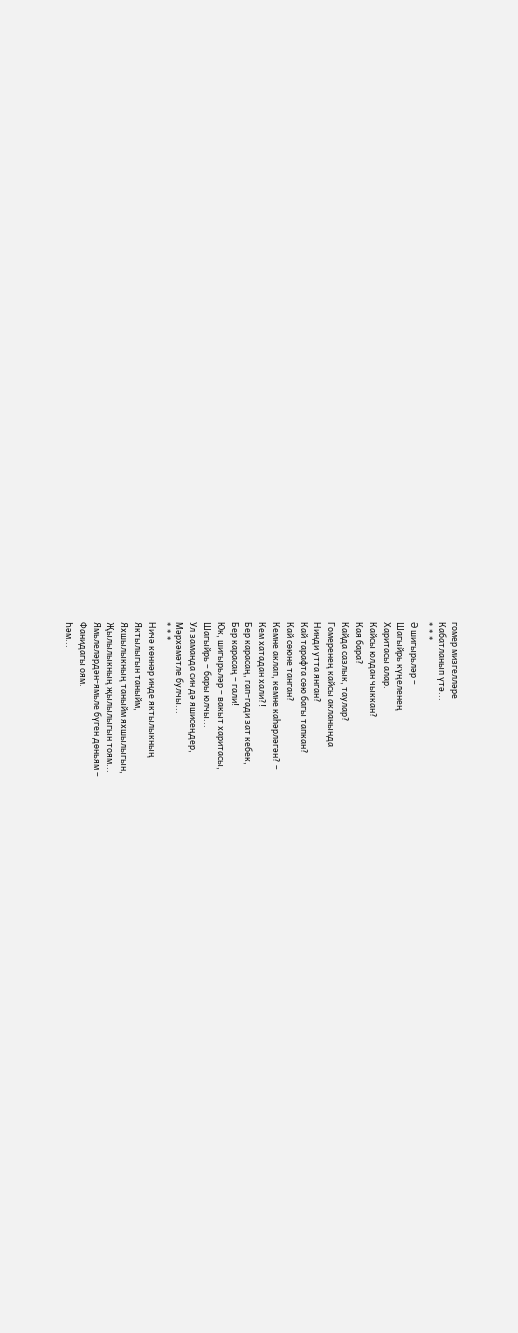гомер мизгелләре
Кабатланып үтә...
* * *
Ә шигырьләр –
Шагыйрь күңеленең
Харитасы алар.
Кайсы юлдан чыккан?
Кая бара?
Кайда сазлык, таулар?
Гомеренең кайсы акланында
Нинди утта янган?
Кай тарафта сөю багы тапкан?
Кай сөюне танган?
Кемне аклап, кемне каһәрләгән? –
Кем хатадан хали?!
Бер карасаң, гап-гади зат кебек,
Бер карасаң – гали!
Юк, шигырьләр – вакыт харитасы,
Шагыйрь – бары юлчы...
Ул заманда син дә яшисеңдер,
Мәрхәмәтле булчы...
* * *
Ничә көннәр инде яктылыкның
Яктылыгын таныйм,
Яхшылыкның таныйм яхшылыгын,
Җылылыкның җылылыгын тоям...
Ямьлеләрдән-ямьле бүген дөньям –
Фанидагы оям.
Һәм...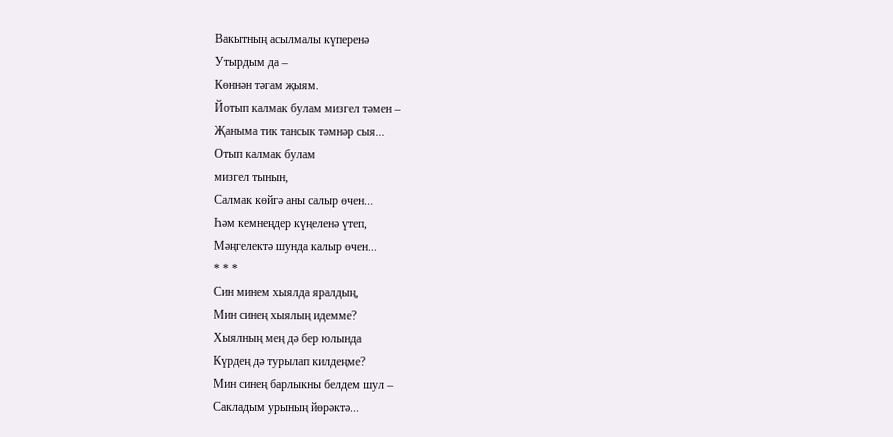Вакытның асылмалы күперенә
Утырдым да –
Көннән тәгам җыям.
Йотып калмак булам мизгел тәмен –
Җаныма тик тансык тәмнәр сыя...
Отып калмак булам
мизгел тынын,
Салмак көйгә аны салыр өчен...
Һәм кемнеңдер күңеленә үтеп,
Мәңгелектә шунда калыр өчен...
* * *
Син минем хыялда яралдың,
Мин синең хыялың идемме?
Хыялның мең дә бер юлында
Күрдең дә турылап килдеңме?
Мин синең барлыкны белдем шул –
Сакладым урының йөрәктә...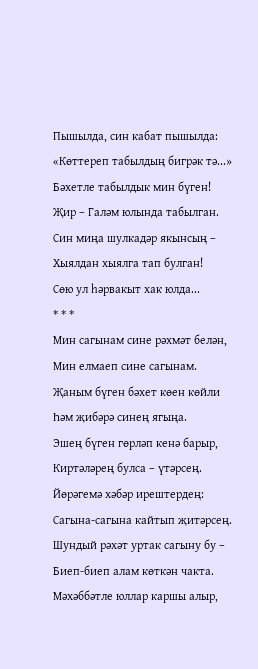Пышылда, син кабат пышылда:
«Көттереп табылдың бигрәк тә...»
Бәхетле табылдык мин бүген!
Җир – Галәм юлында табылган.
Син миңа шулкадәр якынсың –
Хыялдан хыялга тап булган!
Сөю ул һәрвакыт хак юлда...
* * *
Мин сагынам сине рәхмәт белән,
Мин елмаеп сине сагынам.
Җаным бүген бәхет көен көйли
Һәм җибәрә синең ягыңа.
Эшең бүген гөрләп кенә барыр,
Киртәләрең булса – үтәрсең.
Йөрәгемә хәбәр ирештердең:
Сагына-сагына кайтып җитәрсең.
Шундый рәхәт уртак сагыну бу –
Биеп-биеп алам көткән чакта.
Мәхәббәтле юллар каршы алыр,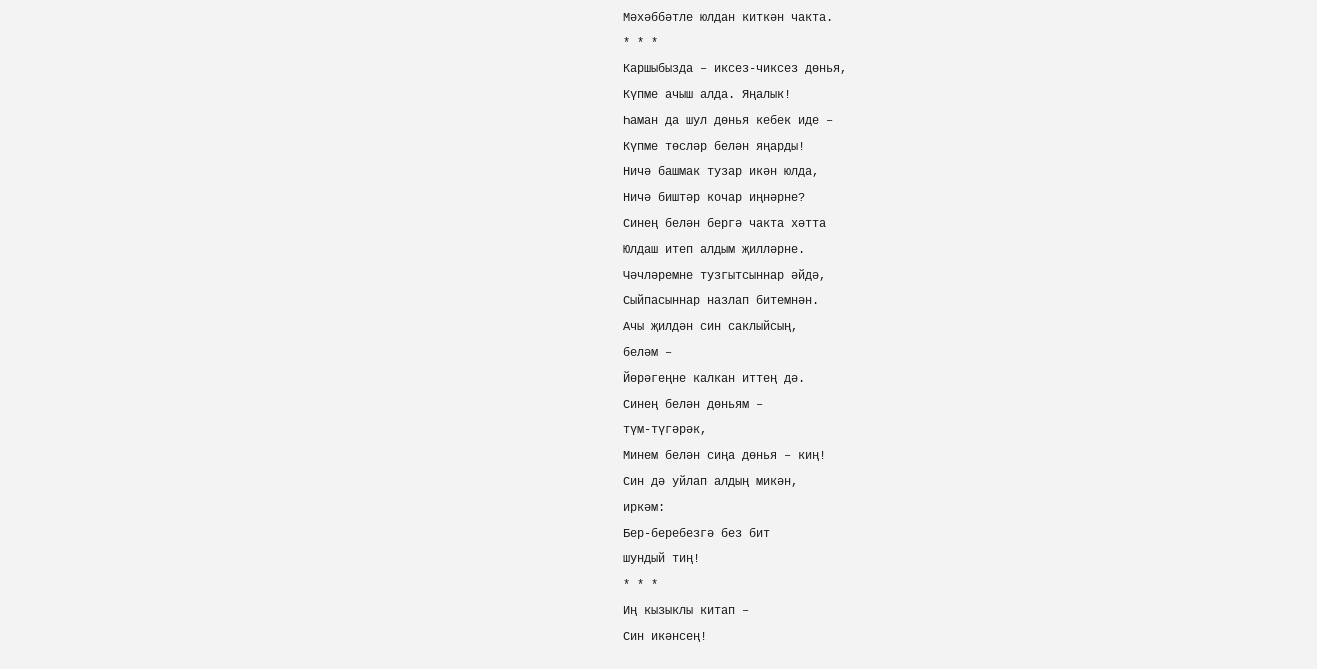Мәхәббәтле юлдан киткән чакта.
* * *
Каршыбызда – иксез-чиксез дөнья,
Күпме ачыш алда. Яңалык!
Һаман да шул дөнья кебек иде –
Күпме төсләр белән яңарды!
Ничә башмак тузар икән юлда,
Ничә биштәр кочар иңнәрне?
Синең белән бергә чакта хәтта
Юлдаш итеп алдым җилләрне.
Чәчләремне тузгытсыннар әйдә,
Сыйпасыннар назлап битемнән.
Ачы җилдән син саклыйсың,
беләм –
Йөрәгеңне калкан иттең дә.
Синең белән дөньям –
түм-түгәрәк,
Минем белән сиңа дөнья – киң!
Син дә уйлап алдың микән,
иркәм:
Бер-беребезгә без бит
шундый тиң!
* * *
Иң кызыклы китап –
Син икәнсең!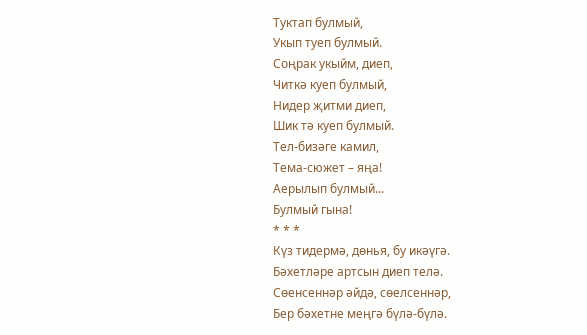Туктап булмый,
Укып туеп булмый.
Соңрак укыйм, диеп,
Читкә куеп булмый,
Нидер җитми диеп,
Шик тә куеп булмый.
Тел-бизәге камил,
Тема-сюжет – яңа!
Аерылып булмый...
Булмый гына!
* * *
Күз тидермә, дөнья, бу икәүгә.
Бәхетләре артсын диеп телә.
Сөенсеннәр әйдә, сөелсеннәр,
Бер бәхетне меңгә бүлә-бүлә.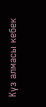Күз алмасы кебек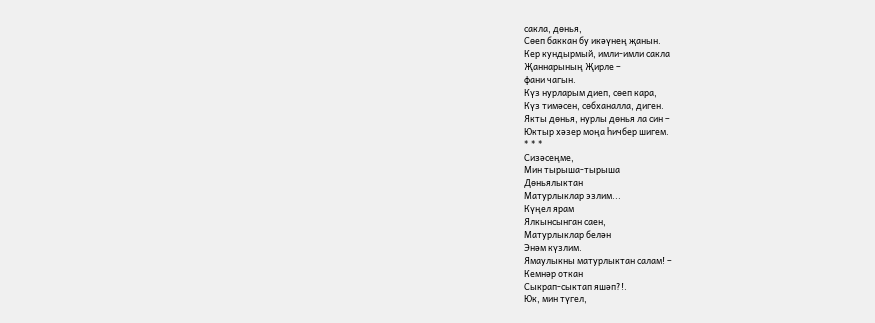сакла, дөнья,
Сөеп баккан бу икәүнең җанын.
Кер кундырмый, имли-имли сакла
Җаннарының Җирле –
фани чагын.
Күз нурларым диеп, сөеп кара,
Күз тимәсен, сөбханалла, диген.
Якты дөнья, нурлы дөнья ла син –
Юктыр хәзер моңа һичбер шигем.
* * *
Сизәсеңме,
Мин тырыша-тырыша
Дөньялыктан
Матурлыклар эзлим...
Күңел ярам
Ялкынсынган саен,
Матурлыклар белән
Энәм күзлим.
Ямаулыкны матурлыктан салам! –
Кемнәр откан
Сыкрап-сыктап яшәп?!.
Юк, мин түгел,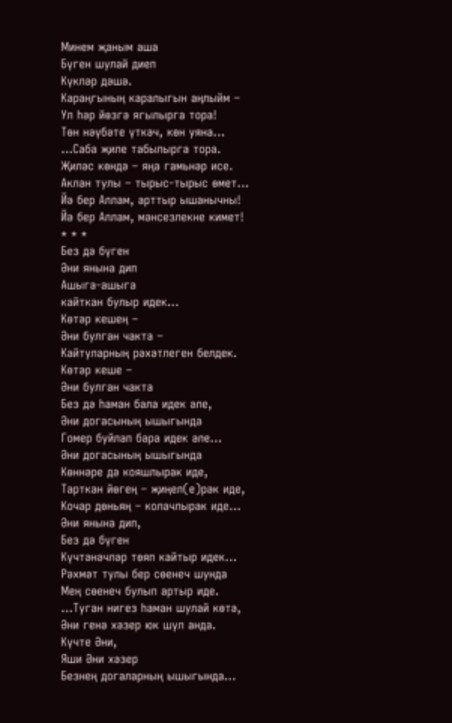Минем җаным аша
Бүген шулай диеп
Күкләр дәшә.
Караңгының каралыгын аңлыйм –
Ул һәр йөзгә ягылырга тора!
Төн нәүбәте үткәч, көн уяна...
...Саба җиле табылырга тора.
Җиләс көндә – яңа гамьнәр исе.
Аклан тулы – тырыс-тырыс өмет...
Йә бер Аллам, арттыр ышанычны!
Йә бер Аллам, мәнсезлекне кимет!
* * *
Без дә бүген
Әни янына дип
Ашыга-ашыга
кайткан булыр идек...
Көтәр кешең –
Әни булган чакта –
Кайтуларның рәхәтлеген белдек.
Көтәр кеше –
Әни булган чакта
Без дә һаман бала идек әле,
Әни догасының ышыгында
Гомер буйлап бара идек әле...
Әни догасының ышыгында
Көннәре дә кояшлырак иде,
Тарткан йөгең – җиңел(е)рәк иде,
Кочар дөньяң – колачлырак иде...
Әни янына дип,
Без дә бүген
Күчтәнәчләр төяп кайтыр идек...
Рәхмәт тулы бер сөенеч шунда
Мең сөенеч булып артыр иде.
...Туган нигез һаман шулай көтә,
Әни генә хәзер юк шул анда.
Күчте Әни,
Яши Әни хәзер
Безнең догаларның ышыгында...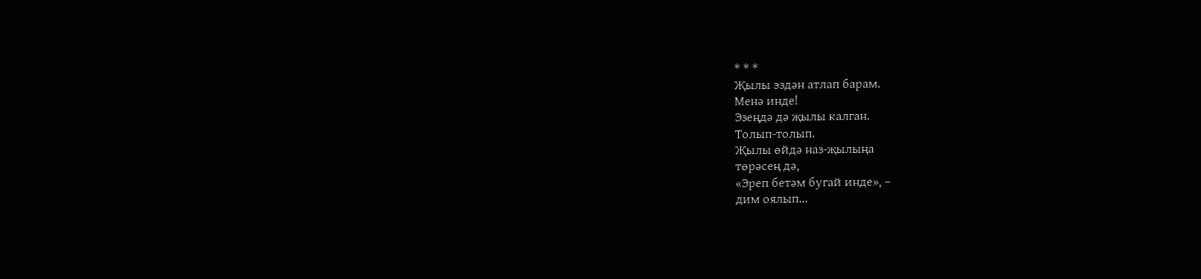* * *
Җылы эздән атлап барам.
Менә инде!
Эзеңдә дә җылы калган.
Толып-толып.
Җылы өйдә наз-җылыңа
төрәсең дә,
«Эреп бетәм бугай инде», –
дим оялып...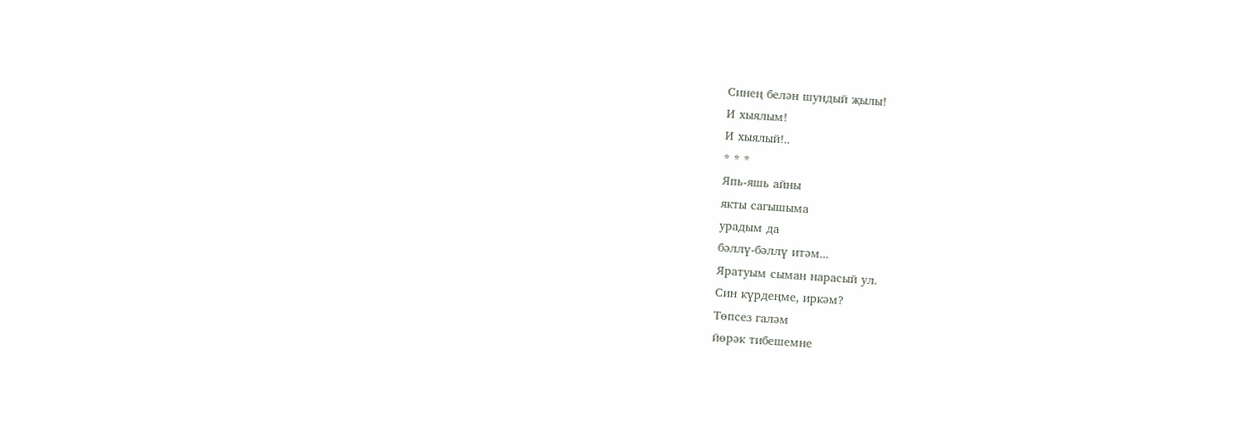Синең белән шундый җылы!
И хыялым!
И хыялый!..
* * *
Япь-яшь айны
якты сагышыма
урадым да
бәллү-бәллү итәм...
Яратуым сыман нарасый ул.
Син күрдеңме, иркәм?
Төпсез галәм
йөрәк тибешемне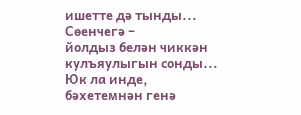ишетте дә тынды...
Сөенчегә –
йолдыз белән чиккән
кулъяулыгын сонды...
Юк ла инде,
бәхетемнән генә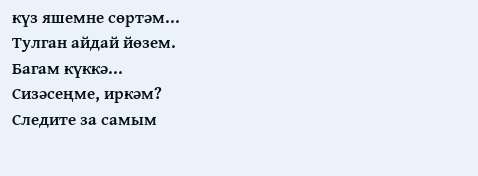күз яшемне сөртәм...
Тулган айдай йөзем.
Багам күккә...
Сизәсеңме, иркәм?
Следите за самым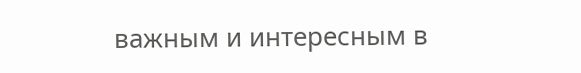важным и интересным в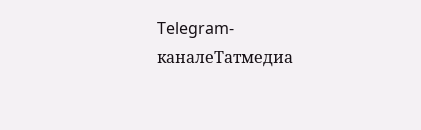Telegram-каналеТатмедиа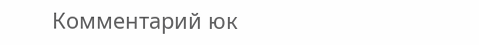Комментарий юк